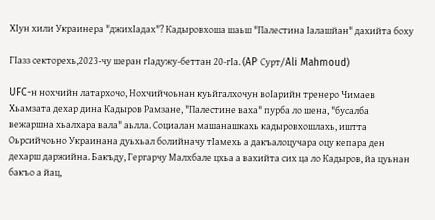ХIун хили Украинера "джихIадах"? Кадыровхоша шаьш "Палестина Iалашйан" дахийта боху

ГIазз секторехь,2023-чу шеран гIадужу-беттан 20-гIа. (AP Сурт/Ali Mahmoud)

UFC-н нохчийн латархочо, Нохчийчоьнан куьйгалхочун воIарийн тренеро Чимаев Хьамзата дехар дина Кадыров Рамзане, "Палестине ваха" пурба ло шена, "бусалба вежаршна хьалхара вала" аьлла. Социалан машанашкахь кадыровхошлахь, иштта Оьрсийчоьно Украинана дуьхьал болийначу тIамехь а дакъалоцучара оцу кепара ден дехарш даржийна. Бакъду, Гергарчу Малхбале цхьа а вахийта сих ца ло Кадыров, йа цуьнан бакъо а йац,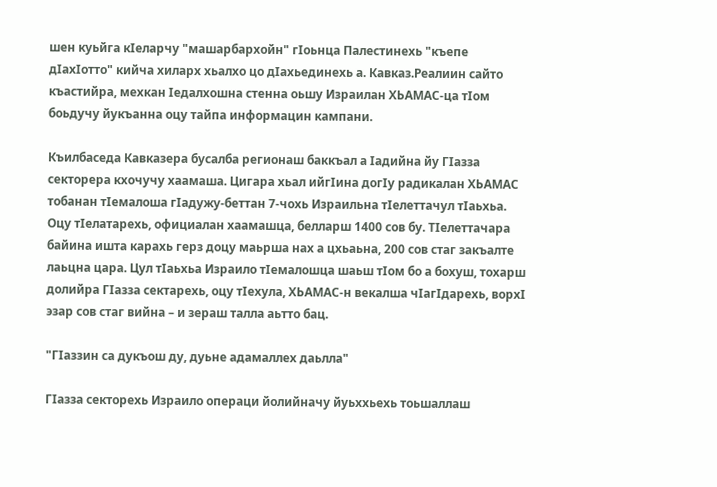шен куьйга кIеларчу "машарбархойн" гIоьнца Палестинехь "къепе дIахIотто" кийча хиларх хьалхо цо дIахьединехь а. Кавказ.Реалиин сайто къастийра, мехкан Iедалхошна стенна оьшу Израилан ХЬАМАС-ца тIом боьдучу йукъанна оцу тайпа информацин кампани.

Къилбаседа Кавказера бусалба регионаш баккъал а Iадийна йу ГIазза секторера кхочучу хаамаша. Цигара хьал ийгIина догIу радикалан ХЬАМАС тобанан тIемалоша гIадужу-беттан 7-чохь Израильна тIелеттачул тIаьхьа. Оцу тIелатарехь, официалан хаамашца, белларш 1400 сов бу. ТIелеттачара байина ишта карахь герз доцу маьрша нах а цхьаьна, 200 сов стаг закъалте лаьцна цара. Цул тIаьхьа Израило тIемалошца шаьш тIом бо а бохуш, тохарш долийра ГIазза сектарехь, оцу тIехула, ХЬАМАС-н векалша чIагIдарехь, ворхI эзар сов стаг вийна – и зераш талла аьтто бац.

"ГIаззин са дукъош ду, дуьне адамаллех даьлла"

ГIазза секторехь Израило операци йолийначу йуьххьехь тоьшаллаш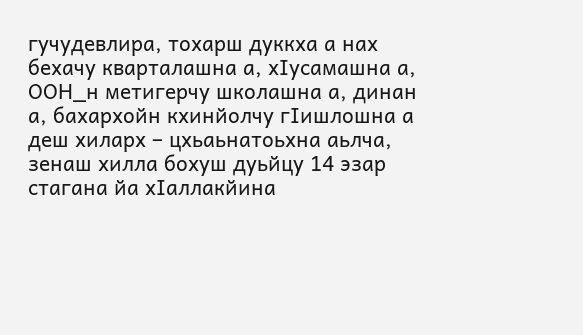гучудевлира, тохарш дуккха а нах бехачу кварталашна а, хIусамашна а, ООН_н метигерчу школашна а, динан а, бахархойн кхинйолчу гIишлошна а деш хиларх – цхьаьнатоьхна аьлча, зенаш хилла бохуш дуьйцу 14 эзар стагана йа хIаллакйина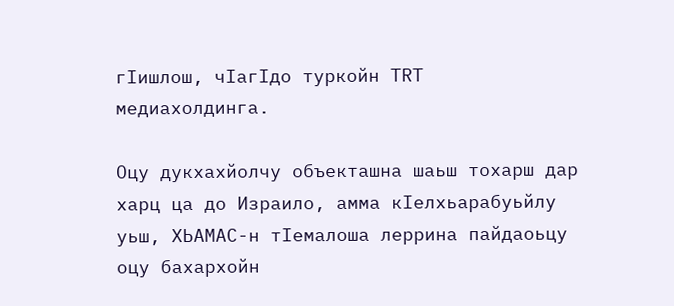гIишлош, чIагIдо туркойн TRT медиахолдинга.

Оцу дукхахйолчу объекташна шаьш тохарш дар харц ца до Израило, амма кIелхьарабуьйлу уьш, ХЬАМАС-н тIемалоша леррина пайдаоьцу оцу бахархойн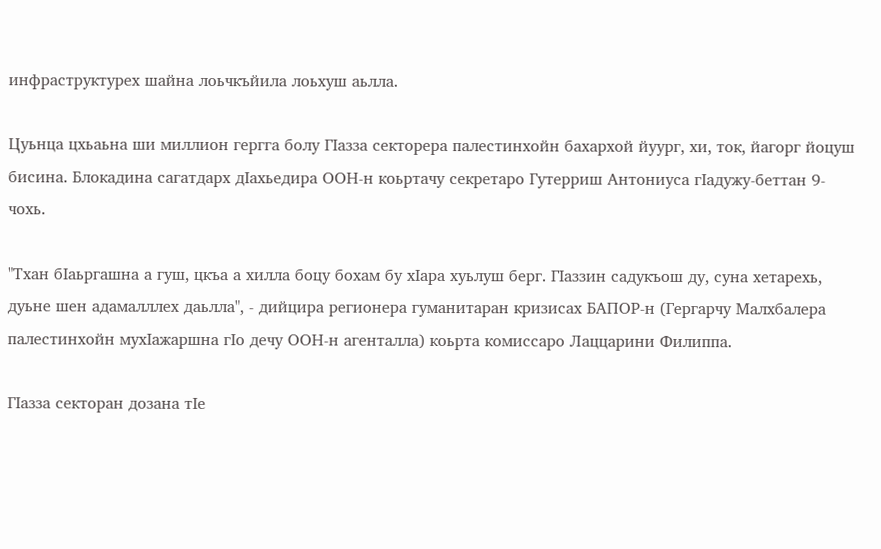инфраструктурех шайна лоьчкъйила лоьхуш аьлла.

Цуьнца цхьаьна ши миллион гергга болу ГIазза секторера палестинхойн бахархой йуург, хи, ток, йагорг йоцуш бисина. Блокадина сагатдарх дIахьедира ООН-н коьртачу секретаро Гутерриш Антониуса гIадужу-беттан 9-чохь.

"Тхан бIаьргашна а гуш, цкъа а хилла боцу бохам бу хIара хуьлуш берг. ГIаззин садукъош ду, суна хетарехь, дуьне шен адамалллех даьлла", - дийцира регионера гуманитаран кризисах БАПОР-н (Гергарчу Малхбалера палестинхойн мухIажаршна гIо дечу ООН-н агенталла) коьрта комиссаро Лаццарини Филиппа.

ГIазза секторан дозана тIе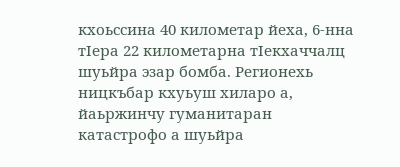кхоьссина 40 километар йеха, 6-нна тIера 22 километарна тIекхаччалц шуьйра эзар бомба. Регионехь ницкъбар кхуьуш хиларо а, йаьржинчу гуманитаран катастрофо а шуьйра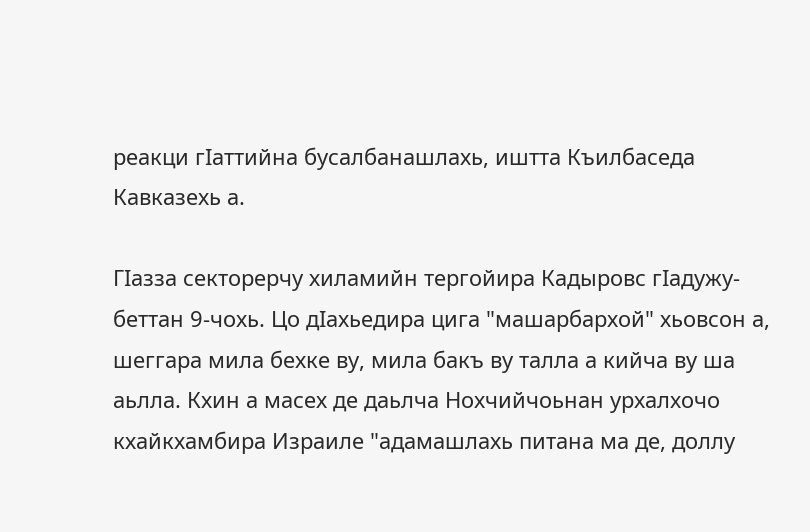реакци гIаттийна бусалбанашлахь, иштта Къилбаседа Кавказехь а.

ГIазза секторерчу хиламийн тергойира Кадыровс гIадужу-беттан 9-чохь. Цо дIахьедира цига "машарбархой" хьовсон а, шеггара мила бехке ву, мила бакъ ву талла а кийча ву ша аьлла. Кхин а масех де даьлча Нохчийчоьнан урхалхочо кхайкхамбира Израиле "адамашлахь питана ма де, доллу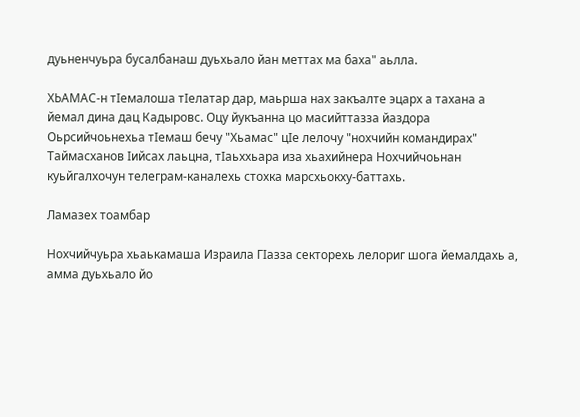дуьненчуьра бусалбанаш дуьхьало йан меттах ма баха" аьлла.

ХЬАМАС-н тIемалоша тIелатар дар, маьрша нах закъалте эцарх а тахана а йемал дина дац Кадыровс. Оцу йукъанна цо масийттазза йаздора Оьрсийчоьнехьа тIемаш бечу "Хьамас" цIе лелочу "нохчийн командирах" Таймасханов Iийсах лаьцна, тIаьххьара иза хьахийнера Нохчийчоьнан куьйгалхочун телеграм-каналехь стохка марсхьокху-баттахь.

Ламазех тоамбар

Нохчийчуьра хьаькамаша Израила ГIазза секторехь лелориг шога йемалдахь а, амма дуьхьало йо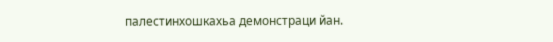палестинхошкахьа демонстраци йан.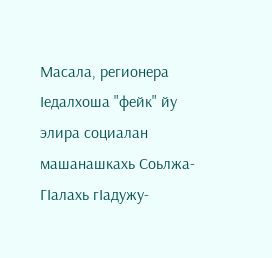Масала, регионера Iедалхоша "фейк" йу элира социалан машанашкахь Соьлжа-ГIалахь гIадужу-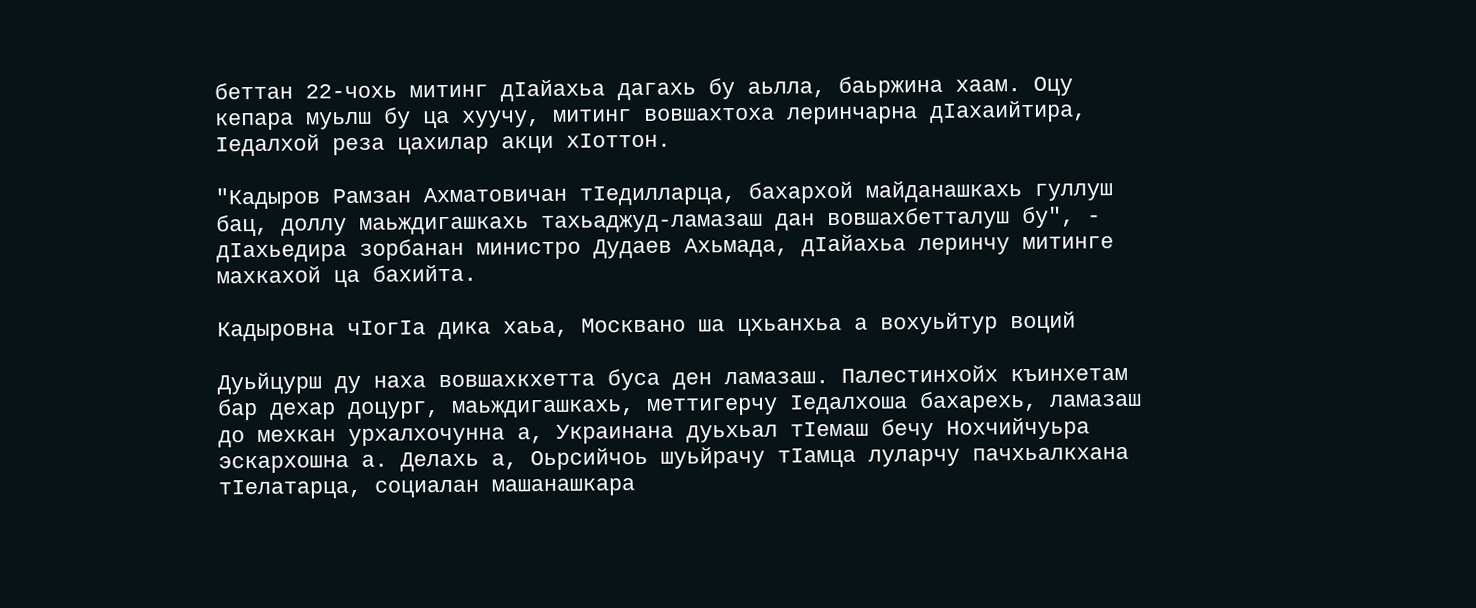беттан 22-чохь митинг дIайахьа дагахь бу аьлла, баьржина хаам. Оцу кепара муьлш бу ца хуучу, митинг вовшахтоха леринчарна дIахаийтира, Iедалхой реза цахилар акци хIоттон.

"Кадыров Рамзан Ахматовичан тIедилларца, бахархой майданашкахь гуллуш бац, доллу маьждигашкахь тахьаджуд-ламазаш дан вовшахбетталуш бу", - дIахьедира зорбанан министро Дудаев Ахьмада, дIайахьа леринчу митинге махкахой ца бахийта.

Кадыровна чIогIа дика хаьа, Москвано ша цхьанхьа а вохуьйтур воций

Дуьйцурш ду наха вовшахкхетта буса ден ламазаш. Палестинхойх къинхетам бар дехар доцург, маьждигашкахь, меттигерчу Iедалхоша бахарехь, ламазаш до мехкан урхалхочунна а, Украинана дуьхьал тIемаш бечу Нохчийчуьра эскархошна а. Делахь а, Оьрсийчоь шуьйрачу тIамца луларчу пачхьалкхана тIелатарца, социалан машанашкара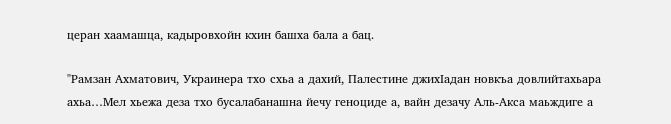церан хаамашца, кадыровхойн кхин башха бала а бац.

"Рамзан Ахматович, Украинера тхо схьа а дахий, Палестине джихIадан новкъа довлийтахьара ахьа…Мел хьежа деза тхо бусалабанашна йечу геноциде а, вайн дезачу Аль-Акса маьждиге а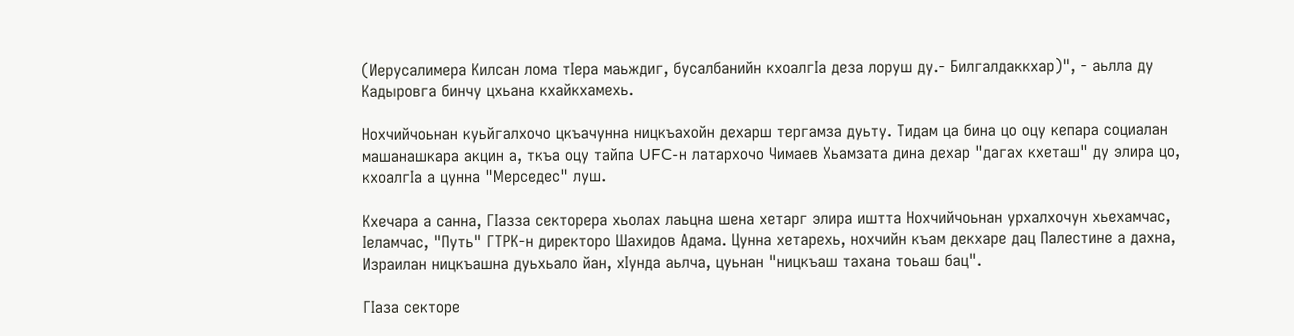(Иерусалимера Килсан лома тIера маьждиг, бусалбанийн кхоалгIа деза лоруш ду.- Билгалдаккхар)", - аьлла ду Кадыровга бинчу цхьана кхайкхамехь.

Нохчийчоьнан куьйгалхочо цкъачунна ницкъахойн дехарш тергамза дуьту. Тидам ца бина цо оцу кепара социалан машанашкара акцин а, ткъа оцу тайпа UFC-н латархочо Чимаев Хьамзата дина дехар "дагах кхеташ" ду элира цо, кхоалгIа а цунна "Мерседес" луш.

Кхечара а санна, ГIазза секторера хьолах лаьцна шена хетарг элира иштта Нохчийчоьнан урхалхочун хьехамчас, Iеламчас, "Путь" ГТРК-н директоро Шахидов Адама. Цунна хетарехь, нохчийн къам декхаре дац Палестине а дахна, Израилан ницкъашна дуьхьало йан, хIунда аьлча, цуьнан "ницкъаш тахана тоьаш бац".

ГIаза секторе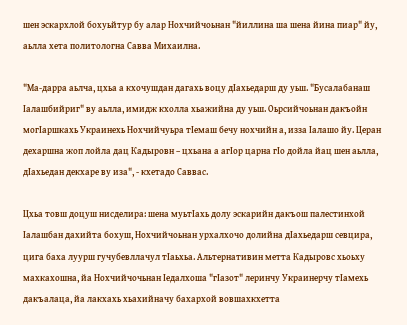шен эскархлой бохуьйтур бу алар Нохчийчоьнан "йиллина ша шена йина пиар" йу, аьлла хета политологна Савва Михаилна.

"Ма-дарра аьлча, цхьа а кхочушдан дагахь воцу дIахьедарш ду уьш. "Бусалабанаш Iалашбийриг" ву аьлла, имидж кхолла хьажийна ду уьш. Оьрсийчоьнан дакъойн могIаршкахь Украинехь Нохчийчуьра тIемаш бечу нохчийн а, изза Iалашо йу. Церан дехаршна жоп лойла дац Кадыровн – цхьана а агIор царна гIо дойла йац шен аьлла, дIахьедан декхаре ву иза", - кхетадо Саввас.

Цхьа товш доцуш нисделира: шена муьтIахь долу эскарийн дакъош палестинхой Iалашбан дахийта бохуш, Нохчийчоьнан урхалхочо долийна дIахьедарш севцира, цига баха луурш гучубевллачул тIаьхьа. Альтернативин метта Кадыровс хьоьху махкахошна, йа Нохчийчочьнан Iедалхоша "гIазот" леринчу Украинерчу тIамехь дакъалаца, йа лакхахь хьахийначу бахархой вовшахкхетта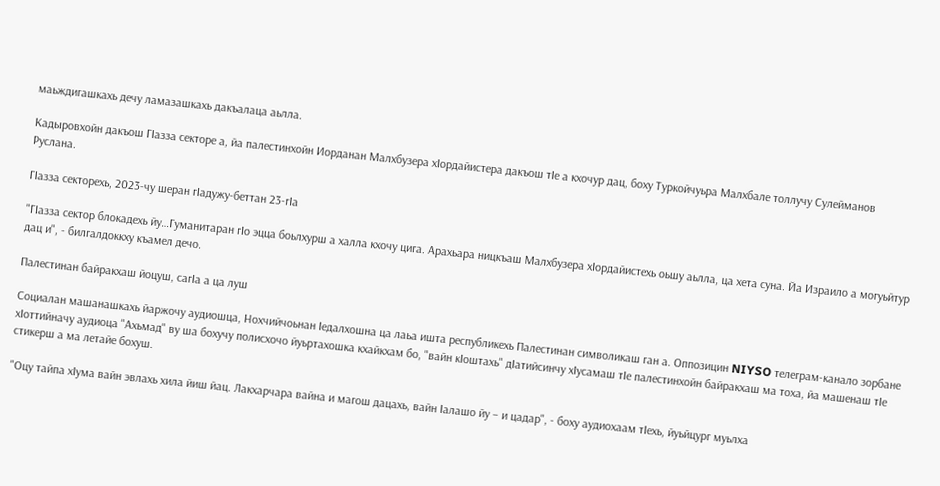маьждигашкахь дечу ламазашкахь дакъалаца аьлла.

Кадыровхойн дакъош ГIазза секторе а, йа палестинхойн Иорданан Малхбузера хIордайистера дакъош тIе а кхочур дац, боху Туркойчуьра Малхбале толлучу Сулейманов Руслана.

ГIазза секторехь, 2023-чу шеран гIадужу-беттан 23-гIа

"ГIазза сектор блокадехь йу…Гуманитаран гIо эцца боьлхурш а халла кхочу цига. Арахьара ницкъаш Малхбузера хIордайистехь оьшу аьлла, ца хета суна. Йа Израило а могуьйтур дац и", - билгалдоккху къамел дечо.

Палестинан байракхаш йоцуш, сагIа а ца луш

Социалан машанашкахь йаржочу аудиошца, Нохчийчоьнан Iедалхошна ца лаьа ишта республикехь Палестинан символикаш ган а. Оппозицин NIYSO телеграм-канало зорбане хIоттийначу аудиоца "Ахьмад" ву ша бохучу полисхочо йуьртахошка кхайкхам бо, "вайн кIоштахь" дIатийсинчу хIусамаш тIе палестинхойн байракхаш ма тоха, йа машенаш тIе стикерш а ма летайе бохуш.

"Оцу тайпа хIума вайн эвлахь хила йиш йац. Лакхарчара вайна и магош дацахь, вайн Iалашо йу – и цадар", - боху аудиохаам тIехь, йуьйцург муьлха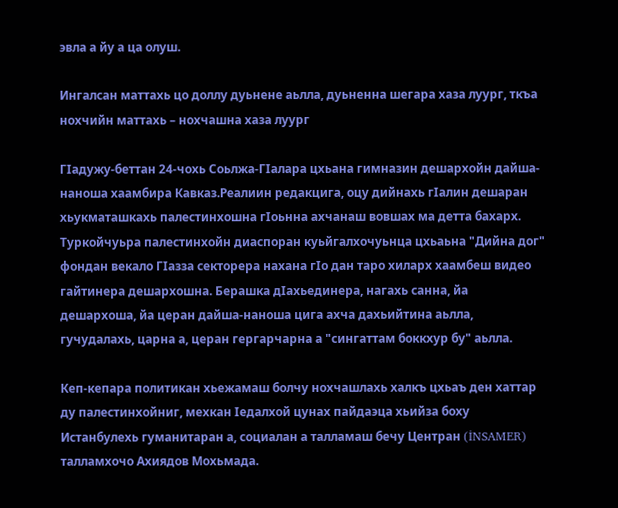эвла а йу а ца олуш.

Ингалсан маттахь цо доллу дуьнене аьлла, дуьненна шегара хаза луург, ткъа нохчийн маттахь – нохчашна хаза луург

ГIадужу-беттан 24-чохь Соьлжа-ГIалара цхьана гимназин дешархойн дайша-наноша хаамбира Кавказ.Реалиин редакцига, оцу дийнахь гIалин дешаран хьукматашкахь палестинхошна гIоьнна ахчанаш вовшах ма детта бахарх. Туркойчуьра палестинхойн диаспоран куьйгалхочуьнца цхьаьна "Дийна дог" фондан векало ГIазза секторера нахана гIо дан таро хиларх хаамбеш видео гайтинера дешархошна. Берашка дIахьединера, нагахь санна, йа дешархоша, йа церан дайша-наноша цига ахча дахьийтина аьлла, гучудалахь, царна а, церан гергарчарна а "сингаттам боккхур бу" аьлла.

Кеп-кепара политикан хьежамаш болчу нохчашлахь халкъ цхьаъ ден хаттар ду палестинхойниг, мехкан Iедалхой цунах пайдаэца хьийза боху Истанбулехь гуманитаран а, социалан а талламаш бечу Центран (İNSAMER) талламхочо Ахиядов Мохьмада.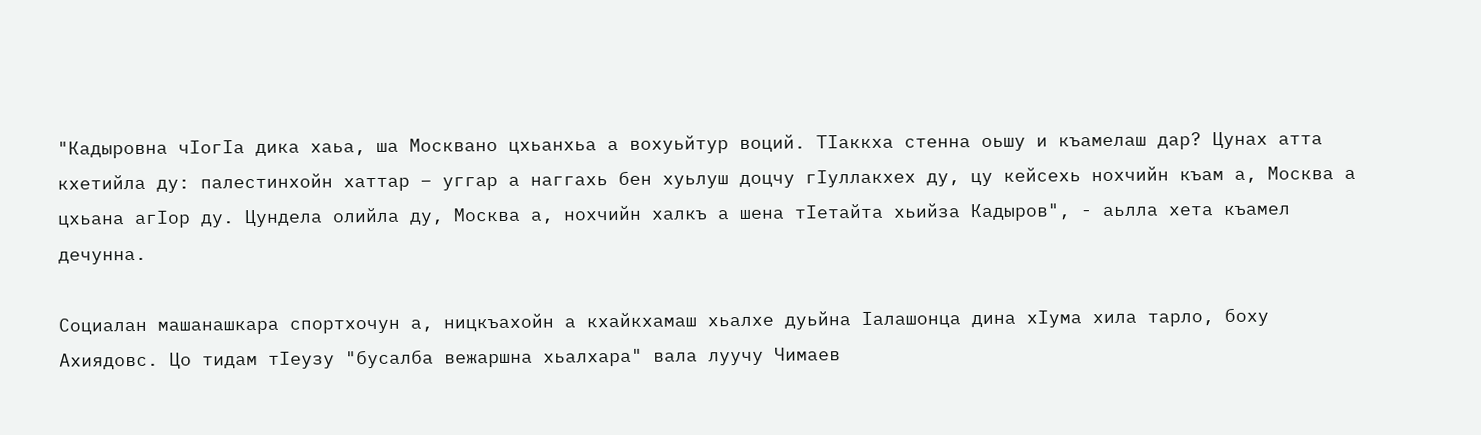"Кадыровна чIогIа дика хаьа, ша Москвано цхьанхьа а вохуьйтур воций. ТIаккха стенна оьшу и къамелаш дар? Цунах атта кхетийла ду: палестинхойн хаттар – уггар а наггахь бен хуьлуш доцчу гIуллакхех ду, цу кейсехь нохчийн къам а, Москва а цхьана агIор ду. Цундела олийла ду, Москва а, нохчийн халкъ а шена тIетайта хьийза Кадыров", - аьлла хета къамел дечунна.

Социалан машанашкара спортхочун а, ницкъахойн а кхайкхамаш хьалхе дуьйна Iалашонца дина хIума хила тарло, боху Ахиядовс. Цо тидам тIеузу "бусалба вежаршна хьалхара" вала луучу Чимаев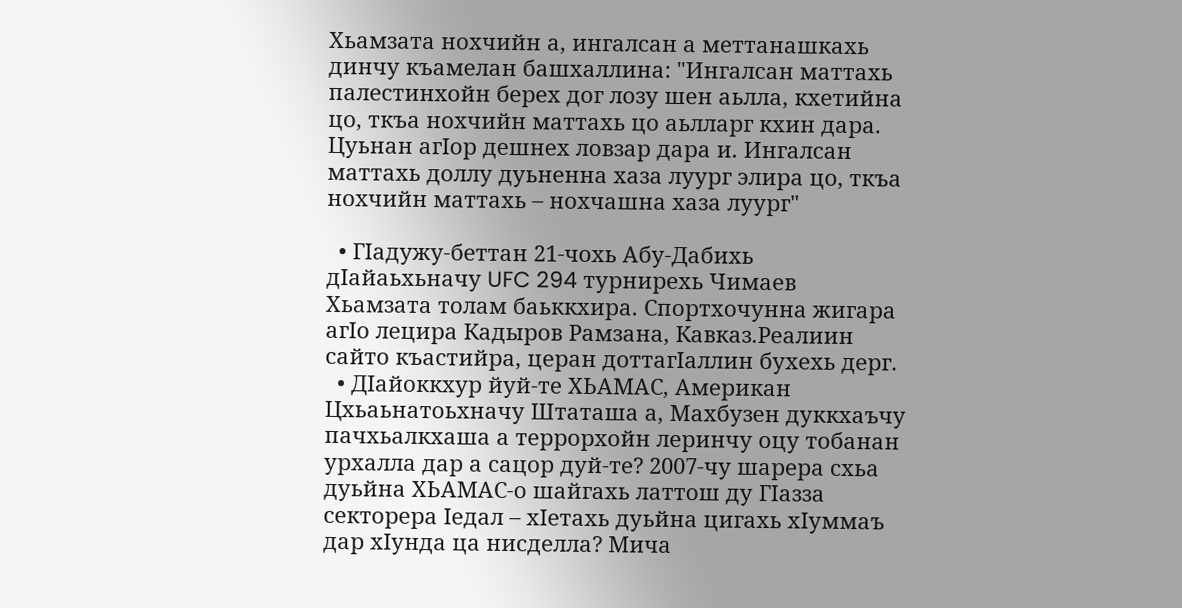Хьамзата нохчийн а, ингалсан а меттанашкахь динчу къамелан башхаллина: "Ингалсан маттахь палестинхойн берех дог лозу шен аьлла, кхетийна цо, ткъа нохчийн маттахь цо аьлларг кхин дара. Цуьнан агIор дешнех ловзар дара и. Ингалсан маттахь доллу дуьненна хаза луург элира цо, ткъа нохчийн маттахь – нохчашна хаза луург"

  • ГIадужу-беттан 21-чохь Абу-Дабихь дIайаьхьначу UFC 294 турнирехь Чимаев Хьамзата толам баьккхира. Спортхочунна жигара агIо лецира Кадыров Рамзана, Кавказ.Реалиин сайто къастийра, церан доттагIаллин бухехь дерг.
  • ДIайоккхур йуй-те ХЬАМАС, Американ Цхьаьнатоьхначу Штаташа а, Махбузен дуккхаъчу пачхьалкхаша а террорхойн леринчу оцу тобанан урхалла дар а сацор дуй-те? 2007-чу шарера схьа дуьйна ХЬАМАС-о шайгахь латтош ду ГIазза секторера Iедал – хIетахь дуьйна цигахь хIуммаъ дар хIунда ца нисделла? Мича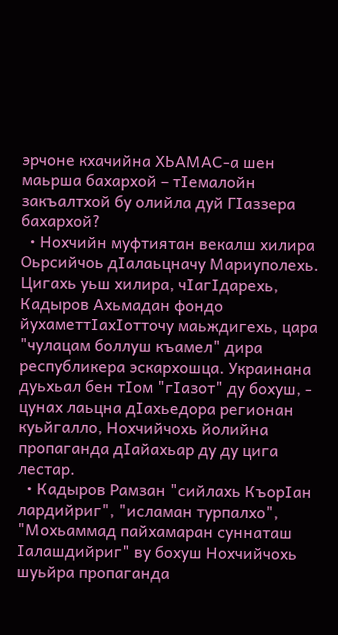эрчоне кхачийна ХЬАМАС-а шен маьрша бахархой – тIемалойн закъалтхой бу олийла дуй ГIаззера бахархой?
  • Нохчийн муфтиятан векалш хилира Оьрсийчоь дIалаьцначу Мариуполехь. Цигахь уьш хилира, чIагIдарехь, Кадыров Ахьмадан фондо йухаметтIахIотточу маьждигехь, цара "чулацам боллуш къамел" дира республикера эскархошца. Украинана дуьхьал бен тIом "гIазот" ду бохуш, - цунах лаьцна дIахьедора регионан куьйгалло, Нохчийчохь йолийна пропаганда дIайахьар ду ду цига лестар.
  • Кадыров Рамзан "сийлахь КъорIан лардийриг", "исламан турпалхо", "Мохьаммад пайхамаран суннаташ Iалашдийриг" ву бохуш Нохчийчохь шуьйра пропаганда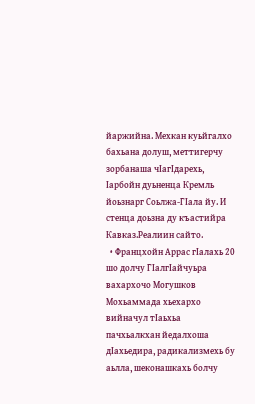йаржийна. Мехкан куьйгалхо бахьана долуш, меттигерчу зорбанаша чIагIдарехь, Iарбойн дуьненца Кремль йоьзнарг Соьлжа-ГIала йу. И стенца доьзна ду къастийра Кавказ.Реалиин сайто.
  • Францхойн Аррас гIалахь 20 шо долчу ГIалгIайчуьра вахархочо Могушков Мохьаммада хьехархо вийначул тIаьхьа пачхьалкхан йедалхоша дIахьедира, радикализмехь бу аьлла, шеконашкахь болчу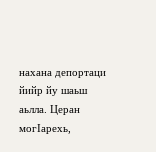нахана депортаци йийр йу шаьш аьлла. Церан могIарехь,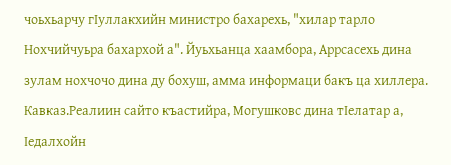чоьхьарчу гIуллакхийн министро бахарехь, "хилар тарло Нохчийчуьра бахархой а". Йуьхьанца хаамбора, Аррсасехь дина зулам нохчочо дина ду бохуш, амма информаци бакъ ца хиллера. Кавказ.Реалиин сайто къастийра, Могушковс дина тIелатар а, Iедалхойн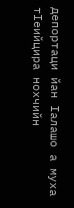депортаци йан Iалашо а муха тIеийцира нохчийн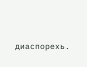диаспорехь.